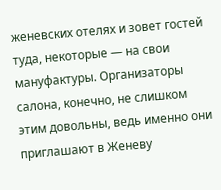женевских отелях и зовет гостей туда, некоторые — на свои мануфактуры. Организаторы салона, конечно, не слишком этим довольны, ведь именно они приглашают в Женеву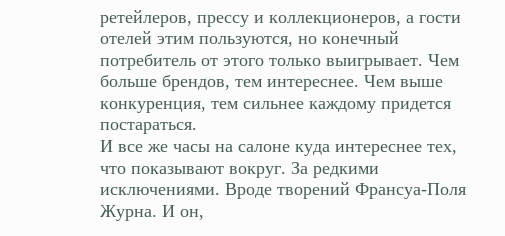ретейлеров, прессу и коллекционеров, а гости отелей этим пользуются, но конечный потребитель от этого только выигрывает. Чем больше брендов, тем интереснее. Чем выше конкуренция, тем сильнее каждому придется постараться.
И все же часы на салоне куда интереснее тех, что показывают вокруг. За редкими исключениями. Вроде творений Франсуа-Поля Журна. И он,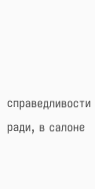справедливости ради, в салоне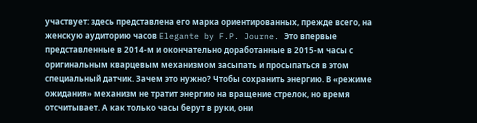участвует: здесь представлена его марка ориентированных, прежде всего, на женскую аудиторию часов Elegante by F.P. Journe. Это впервые представленные в 2014-м и окончательно доработанные в 2015-м часы с оригинальным кварцевым механизмом засыпать и просыпаться в этом специальный датчик. Зачем это нужно? Чтобы сохранить энергию. В «режиме ожидания» механизм не тратит энергию на вращение стрелок, но время отсчитывает. А как только часы берут в руки, они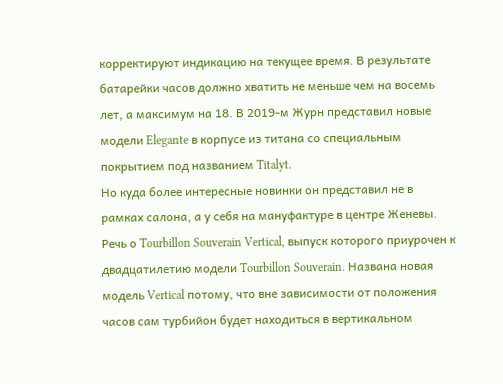корректируют индикацию на текущее время. В результате батарейки часов должно хватить не меньше чем на восемь лет, а максимум на 18. В 2019-м Журн представил новые модели Elegante в корпусе из титана со специальным покрытием под названием Titalyt.
Но куда более интересные новинки он представил не в рамках салона, а у себя на мануфактуре в центре Женевы. Речь о Tourbillon Souverain Vertical, выпуск которого приурочен к двадцатилетию модели Tourbillon Souverain. Названа новая модель Vertical потому, что вне зависимости от положения часов сам турбийон будет находиться в вертикальном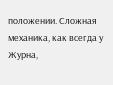положении. Сложная механика, как всегда у Журна,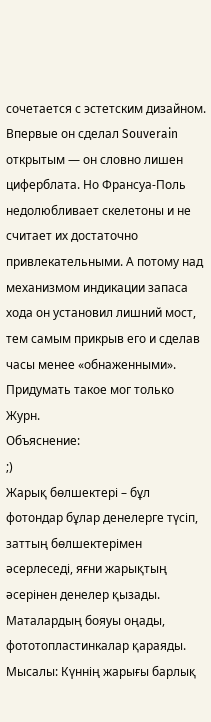сочетается с эстетским дизайном. Впервые он сделал Souverain открытым — он словно лишен циферблата. Но Франсуа-Поль недолюбливает скелетоны и не считает их достаточно привлекательными. А потому над механизмом индикации запаса хода он установил лишний мост, тем самым прикрыв его и сделав часы менее «обнаженными». Придумать такое мог только Журн.
Объяснение:
;)
Жарық бөлшектері – бұл фотондар бұлар денелерге түсіп, заттың бөлшектерімен әсерлеседі, яғни жарықтың әсерінен денелер қызады. Маталардың бояуы оңады, фототопластинкалар қараяды.
Мысалы: Күннің жарығы барлық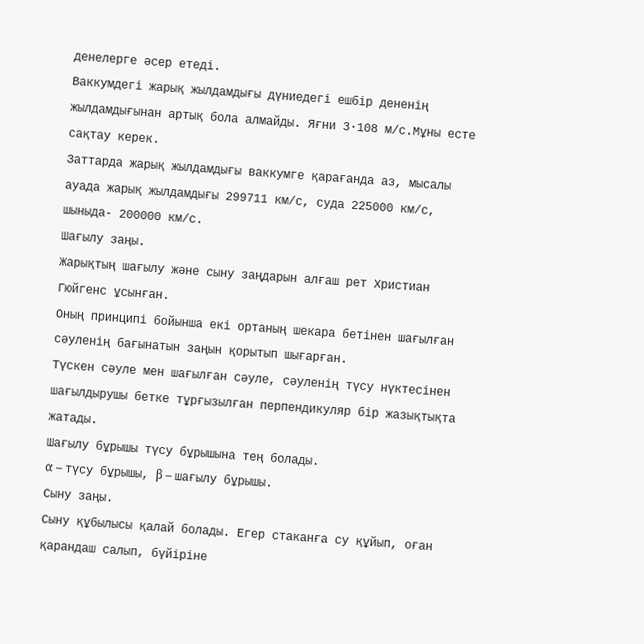денелерге әсер етеді.
Ваккумдегі жарық жылдамдығы дүниедегі ешбір дененің жылдамдығынан артық бола алмайды. Яғни 3·108 м/с.Мұны есте сақтау керек.
Заттарда жарық жылдамдығы ваккумге қарағанда аз, мысалы ауада жарық жылдамдығы 299711 км/с, суда 225000 км/с, шыныда- 200000 км/с.
Шағылу заңы.
Жарықтың шағылу және сыну заңдарын алғаш рет Христиан Гюйгенс ұсынған.
Оның принципі бойынша екі ортаның шекара бетінен шағылған сәуленің бағынатын заңын қорытып шығарған.
Түскен сәуле мен шағылған сәуле, сәуленің түсу нүктесінен шағылдырушы бетке тұрғызылған перпендикуляр бір жазықтықта жатады.
Шағылу бұрышы түсу бұрышына тең болады.
α – түсу бұрышы, β – шағылу бұрышы.
Сыну заңы.
Сыну құбылысы қалай болады. Егер стаканға су құйып, оған қарандаш салып, бүйіріне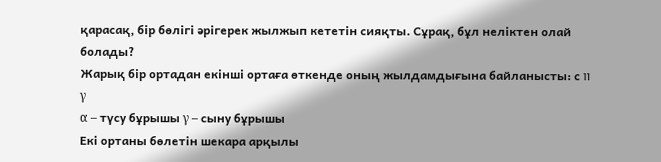қарасақ, бір бөлігі әрігерек жылжып кететін сияқты. Сұрақ, бұл неліктен олай болады?
Жарық бір ортадан екінші ортаға өткенде оның жылдамдығына байланысты: с װ γ
α – түсу бұрышы γ – сыну бұрышы
Екі ортаны бөлетін шекара арқылы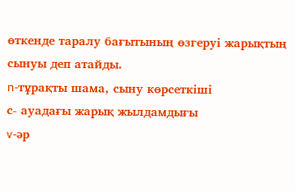өткенде таралу бағытының өзгеруі жарықтың сынуы деп атайды.
n-тұрақты шама, сыну көрсеткіші
с- ауадағы жарық жылдамдығы
v-әр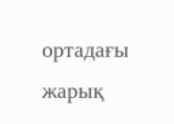ортадағы жарық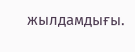жылдамдығы.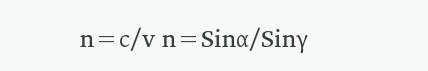n=с/v n=Sinα/Sinγ